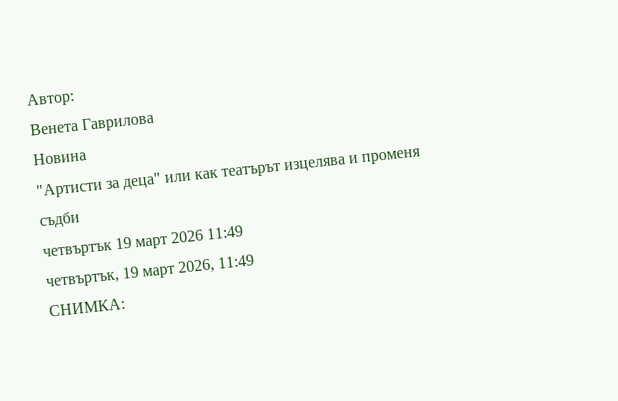Автор:
Венета Гаврилова
Новина
"Артисти за деца" или как театърът изцелява и променя съдби
четвъртък 19 март 2026 11:49
четвъртък, 19 март 2026, 11:49
СНИМКА: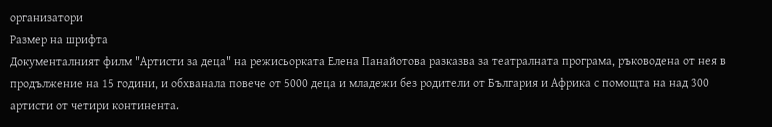организатори
Размер на шрифта
Документалният филм "Артисти за деца" на режисьорката Елена Панайотова разказва за театралната програма, ръководена от нея в продължение на 15 години, и обхванала повече от 5000 деца и младежи без родители от България и Африка с помощта на над 300 артисти от четири континента.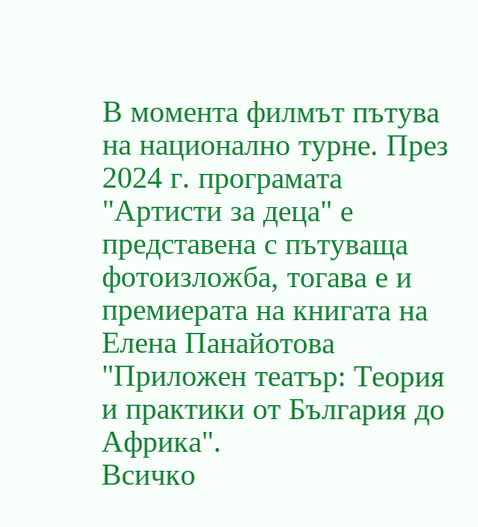В момента филмът пътува на национално турне. През 2024 г. програмата "Артисти за деца" е представена с пътуваща фотоизложба, тогава е и премиерата на книгата на Елена Панайотова "Приложен театър: Теория и практики от България до Африка".
Всичко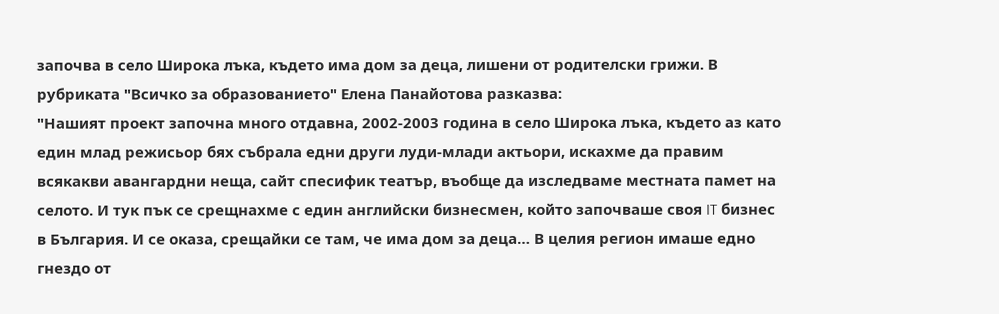започва в село Широка лъка, където има дом за деца, лишени от родителски грижи. В рубриката "Всичко за образованието" Елена Панайотова разказва:
"Нашият проект започна много отдавна, 2002-2003 година в село Широка лъка, където аз като един млад режисьор бях събрала едни други луди-млади актьори, искахме да правим всякакви авангардни неща, сайт спесифик театър, въобще да изследваме местната памет на селото. И тук пък се срещнахме с един английски бизнесмен, който започваше своя IT бизнес в България. И се оказа, срещайки се там, че има дом за деца… В целия регион имаше едно гнездо от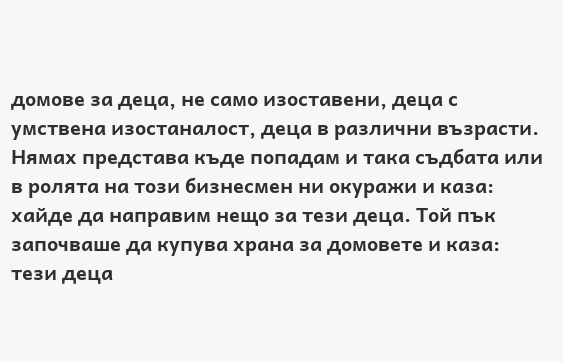домове за деца, не само изоставени, деца с умствена изостаналост, деца в различни възрасти. Нямах представа къде попадам и така съдбата или в ролята на този бизнесмен ни окуражи и каза: хайде да направим нещо за тези деца. Той пък започваше да купува храна за домовете и каза: тези деца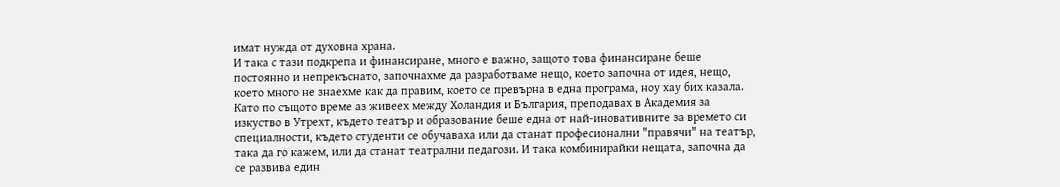имат нужда от духовна храна.
И така с тази подкрепа и финансиране, много е важно, защото това финансиране беше постоянно и непрекъснато, започнахме да разработваме нещо, което започна от идея, нещо, което много не знаехме как да правим, което се превърна в една програма, ноу хау бих казала. Като по същото време аз живеех между Холандия и България, преподавах в Академия за изкуство в Утрехт, където театър и образование беше една от най-иновативните за времето си специалности, където студенти се обучаваха или да станат професионални "правячи" на театър, така да го кажем, или да станат театрални педагози. И така комбинирайки нещата, започна да се развива един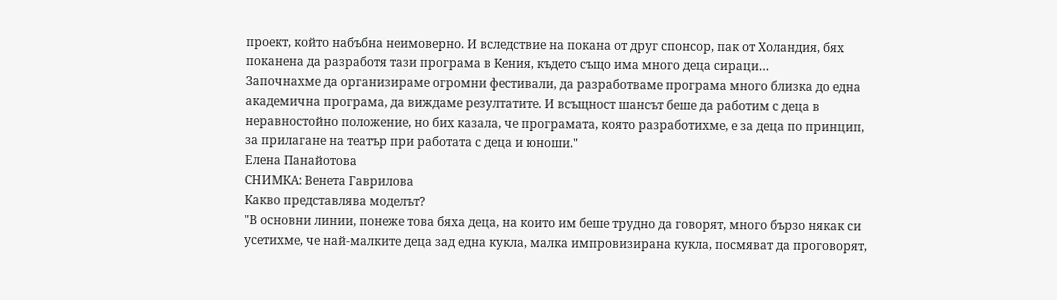проект, който набъбна неимоверно. И вследствие на покана от друг спонсор, пак от Холандия, бях поканена да разработя тази програма в Кения, където също има много деца сираци…
Започнахме да организираме огромни фестивали, да разработваме програма много близка до една академична програма, да виждаме резултатите. И всъщност шансът беше да работим с деца в неравностойно положение, но бих казала, че програмата, която разработихме, е за деца по принцип, за прилагане на театър при работата с деца и юноши."
Елена Панайотова
СНИМКА: Венета Гаврилова
Какво представлява моделът?
"В основни линии, понеже това бяха деца, на които им беше трудно да говорят, много бързо някак си усетихме, че най-малките деца зад една кукла, малка импровизирана кукла, посмяват да проговорят,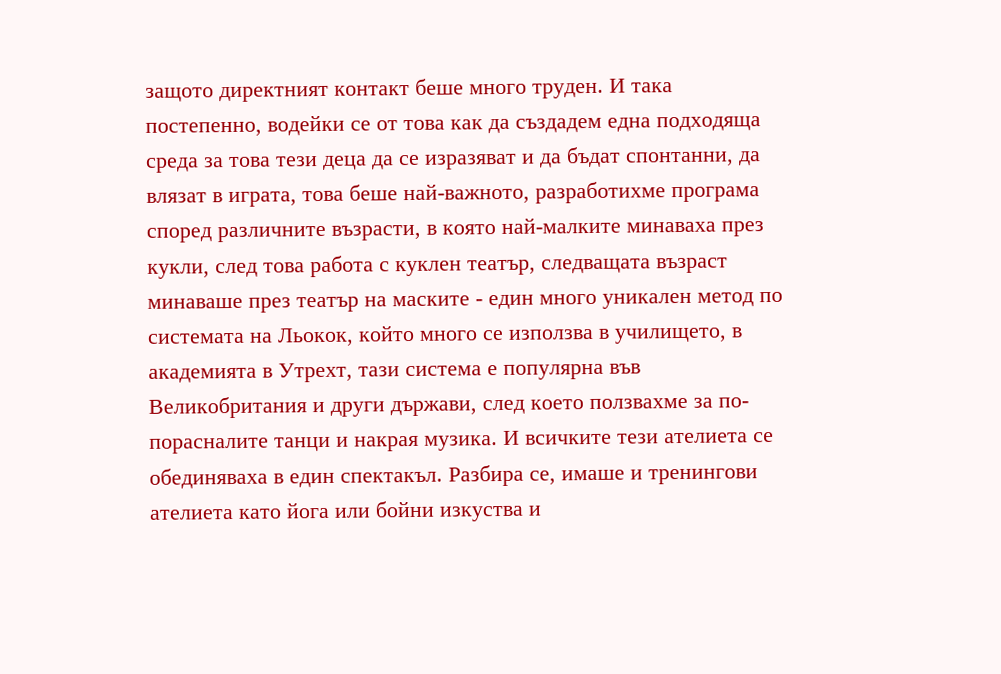защото директният контакт беше много труден. И така постепенно, водейки се от това как да създадем една подходяща среда за това тези деца да се изразяват и да бъдат спонтанни, да влязат в играта, това беше най-важното, разработихме програма според различните възрасти, в която най-малките минаваха през кукли, след това работа с куклен театър, следващата възраст минаваше през театър на маските - един много уникален метод по системата на Льокок, който много се използва в училището, в академията в Утрехт, тази система е популярна във Великобритания и други държави, след което ползвахме за по-порасналите танци и накрая музика. И всичките тези ателиета се обединяваха в един спектакъл. Разбира се, имаше и тренингови ателиета като йога или бойни изкуства и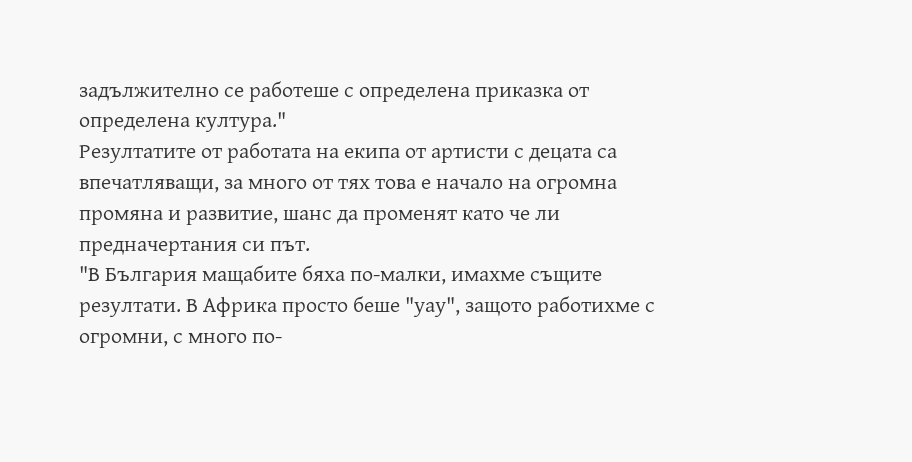задължително се работеше с определена приказка от определена култура."
Резултатите от работата на екипа от артисти с децата са впечатляващи, за много от тях това е начало на огромна промяна и развитие, шанс да променят като че ли предначертания си път.
"В България мащабите бяха по-малки, имахме същите резултати. В Африка просто беше "уау", защото работихме с огромни, с много по-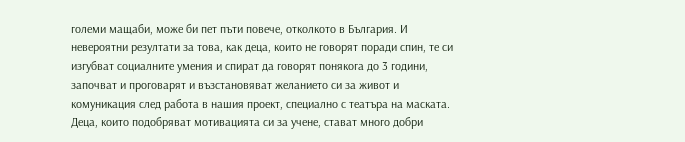големи мащаби, може би пет пъти повече, отколкото в България. И невероятни резултати за това, как деца, които не говорят поради спин, те си изгубват социалните умения и спират да говорят понякога до 3 години, започват и проговарят и възстановяват желанието си за живот и комуникация след работа в нашия проект, специално с театъра на маската. Деца, които подобряват мотивацията си за учене, стават много добри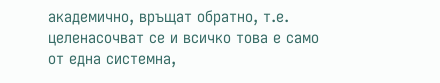академично, връщат обратно, т.е. целенасочват се и всичко това е само от една системна,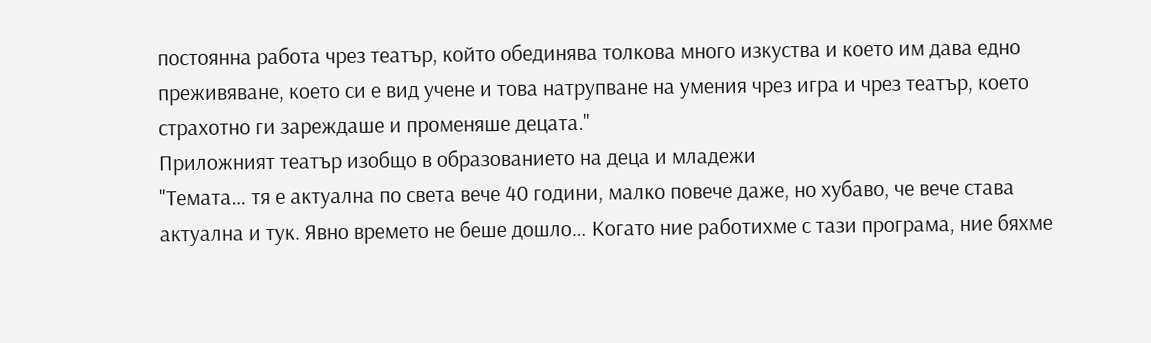постоянна работа чрез театър, който обединява толкова много изкуства и което им дава едно преживяване, което си е вид учене и това натрупване на умения чрез игра и чрез театър, което страхотно ги зареждаше и променяше децата."
Приложният театър изобщо в образованието на деца и младежи
"Темата… тя е актуална по света вече 40 години, малко повече даже, но хубаво, че вече става актуална и тук. Явно времето не беше дошло… Когато ние работихме с тази програма, ние бяхме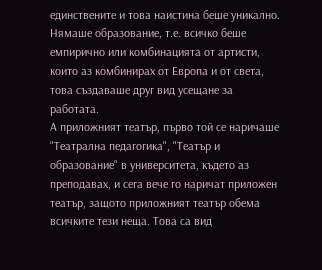единствените и това наистина беше уникално. Нямаше образование, т.е. всичко беше емпирично или комбинацията от артисти, които аз комбинирах от Европа и от света, това създаваше друг вид усещане за работата.
А приложният театър, първо той се наричаше "Театрална педагогика", "Театър и образование" в университета, където аз преподавах, и сега вече го наричат приложен театър, защото приложният театър обема всичките тези неща. Това са вид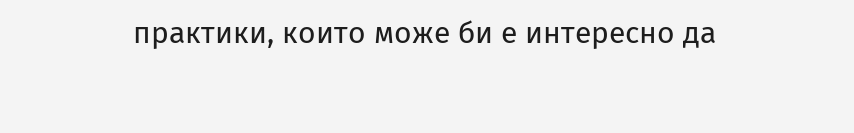практики, които може би е интересно да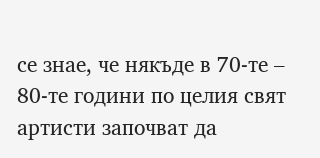се знае, че някъде в 70-те – 80-те години по целия свят артисти започват да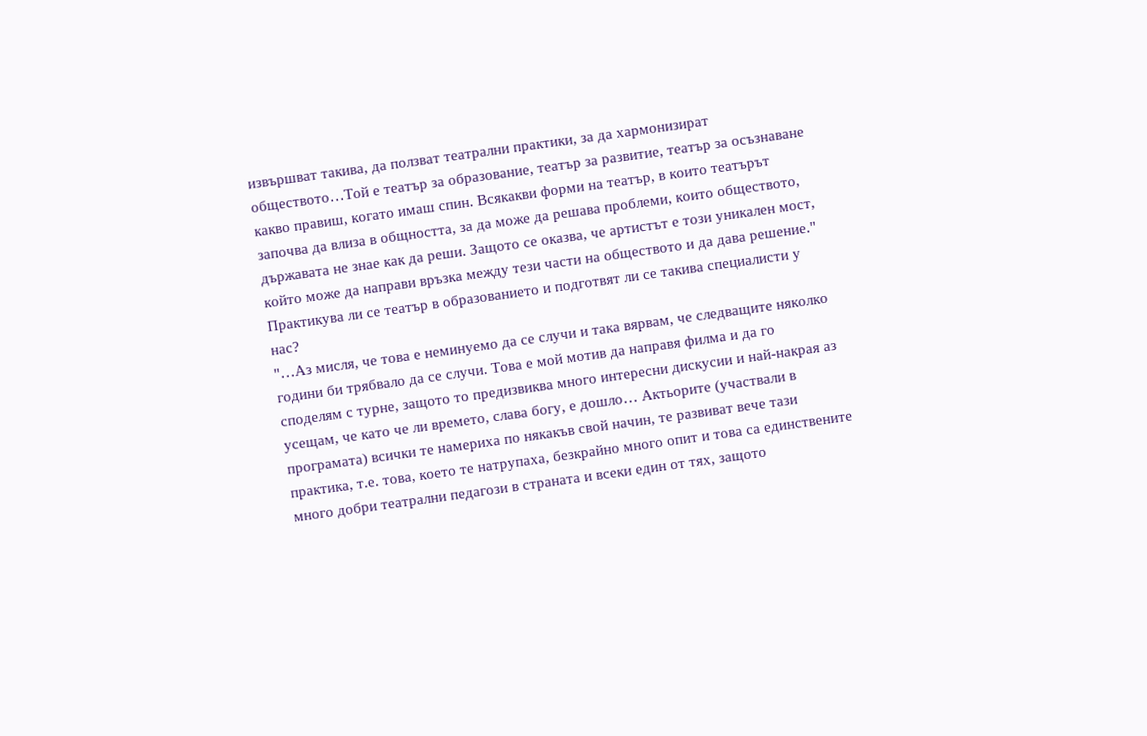извършват такива, да ползват театрални практики, за да хармонизират обществото…Той е театър за образование, театър за развитие, театър за осъзнаване какво правиш, когато имаш спин. Всякакви форми на театър, в които театърът започва да влиза в общността, за да може да решава проблеми, които обществото, държавата не знае как да реши. Защото се оказва, че артистът е този уникален мост, който може да направи връзка между тези части на обществото и да дава решение."
Практикува ли се театър в образованието и подготвят ли се такива специалисти у нас?
"…Аз мисля, че това е неминуемо да се случи и така вярвам, че следващите няколко години би трябвало да се случи. Това е мой мотив да направя филма и да го споделям с турне, защото то предизвиква много интересни дискусии и най-накрая аз усещам, че като че ли времето, слава богу, е дошло… Актьорите (участвали в програмата) всички те намериха по някакъв свой начин, те развиват вече тази практика, т.е. това, което те натрупаха, безкрайно много опит и това са единствените много добри театрални педагози в страната и всеки един от тях, защото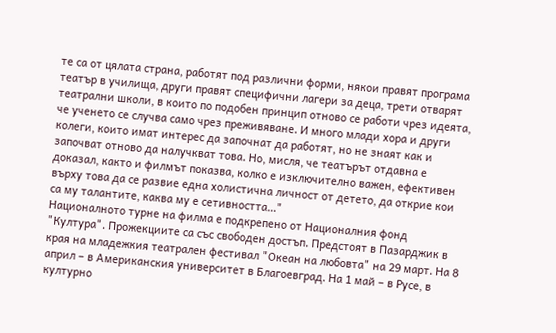те са от цялата страна, работят под различни форми, някои правят програма театър в училища, други правят специфични лагери за деца, трети отварят театрални школи, в които по подобен принцип отново се работи чрез идеята, че ученето се случва само чрез преживяване. И много млади хора и други колеги, които имат интерес да започнат да работят, но не знаят как и започват отново да налучкват това. Но, мисля, че театърът отдавна е доказал, както и филмът показва, колко е изключително важен, ефективен върху това да се развие една холистична личност от детето, да открие кои са му талантите, каква му е сетивността…"
Националното турне на филма е подкрепено от Националния фонд "Култура". Прожекциите са със свободен достъп. Предстоят в Пазарджик в края на младежкия театрален фестивал "Океан на любовта" на 29 март. На 8 април – в Американския университет в Благоевград. На 1 май – в Русе, в културно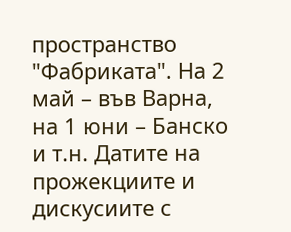пространство "Фабриката". На 2 май – във Варна, на 1 юни – Банско и т.н. Датите на прожекциите и дискусиите с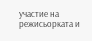участие на режисьорката и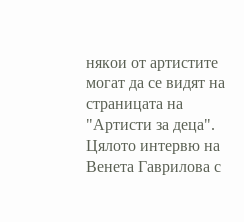някои от артистите могат да се видят на страницата на "Артисти за деца".
Цялото интервю на Венета Гаврилова с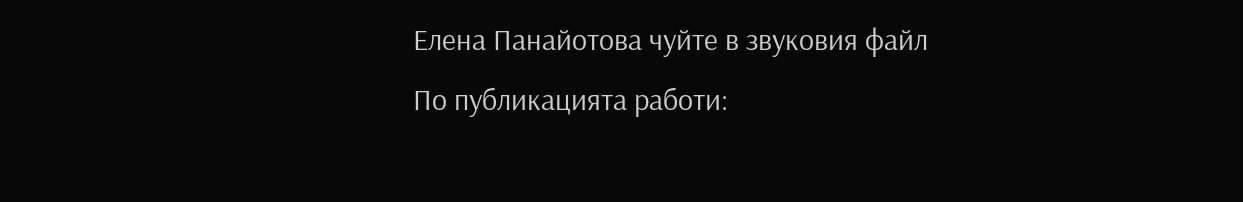Елена Панайотова чуйте в звуковия файл
По публикацията работи: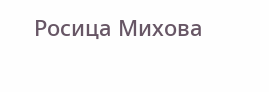Росица Михова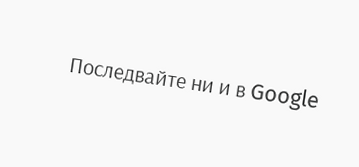Последвайте ни и в Google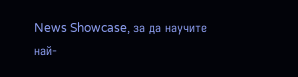News Showcase, за да научите най-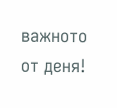важното от деня!